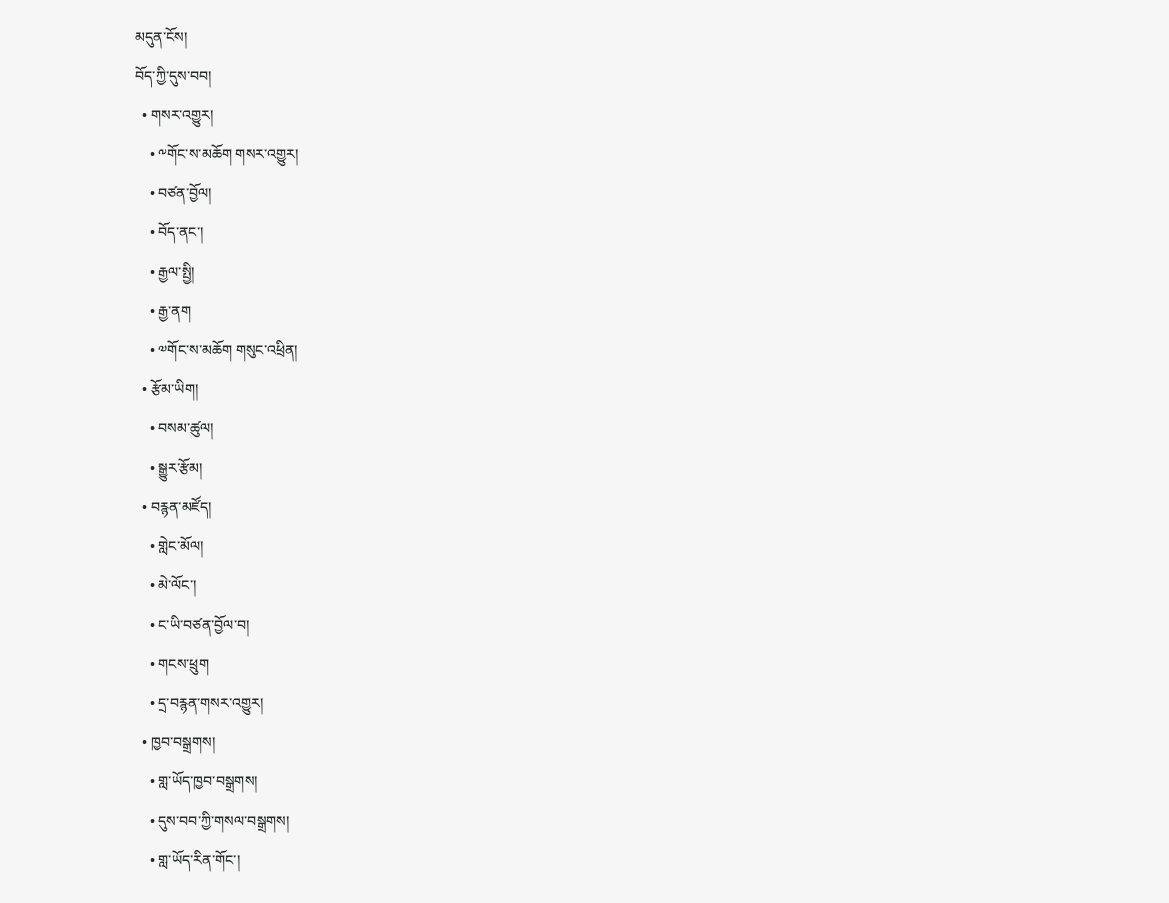མདུན་ངོས།
བོད་ཀྱི་དུས་བབ།
  • གསར་འགྱུར།
    • ༸གོང་ས་མཆོག གསར་འགྱུར།
    • བཙན་བྱོལ།
    • བོད་ནང་།
    • རྒྱལ་སྤྱི།
    • རྒྱ་ནག
    • ༧གོང་ས་མཆོག གསུང་འཕྲིན།
  • རྩོམ་ཡིག།
    • བསམ་ཚུལ།
    • སྒྱུར་རྩོམ།
  • བརྙན་མཛོད།
    • གླེང་མོལ།
    • མེ་ལོང་།
    • ང་ཡི་བཙན་བྱོལ་བ།
    • གངས་ཕྲུག
    • དྲ་བརྙན་གསར་འགྱུར།
  • ཁྱབ་བསྒྲགས།
    • གླ་ཡོད་ཁྱབ་བསྒྲགས།
    • དུས་བབ་ཀྱི་གསལ་བསྒྲགས།
    • གླ་ཡོད་རིན་གོང་།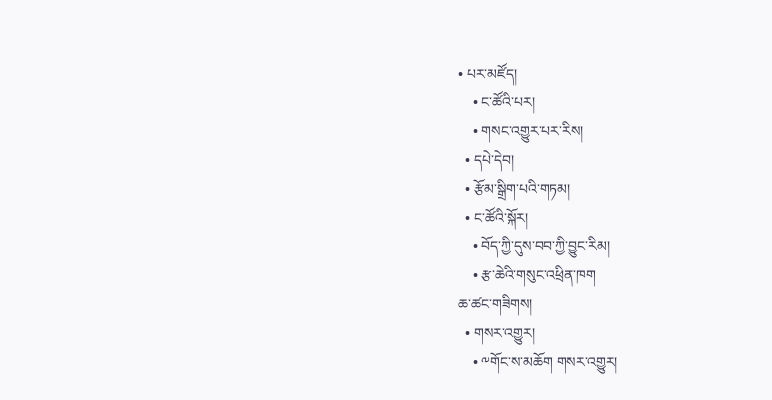• པར་མཛོད།
    • ང་ཚོའི་པར།
    • གསང་འགྱུར་པར་རིས།
  • དཔེ་དེབ།
  • རྩོམ་སྒྲིག་པའི་གཏམ།
  • ང་ཚོའི་སྐོར།
    • བོད་ཀྱི་དུས་བབ་ཀྱི་བྱུང་རིམ།
    • རྩ་ཆེའི་གསུང་འཕྲིན་ཁག
ཆ་ཚང་གཟིགས།
  • གསར་འགྱུར།
    • ༸གོང་ས་མཆོག གསར་འགྱུར།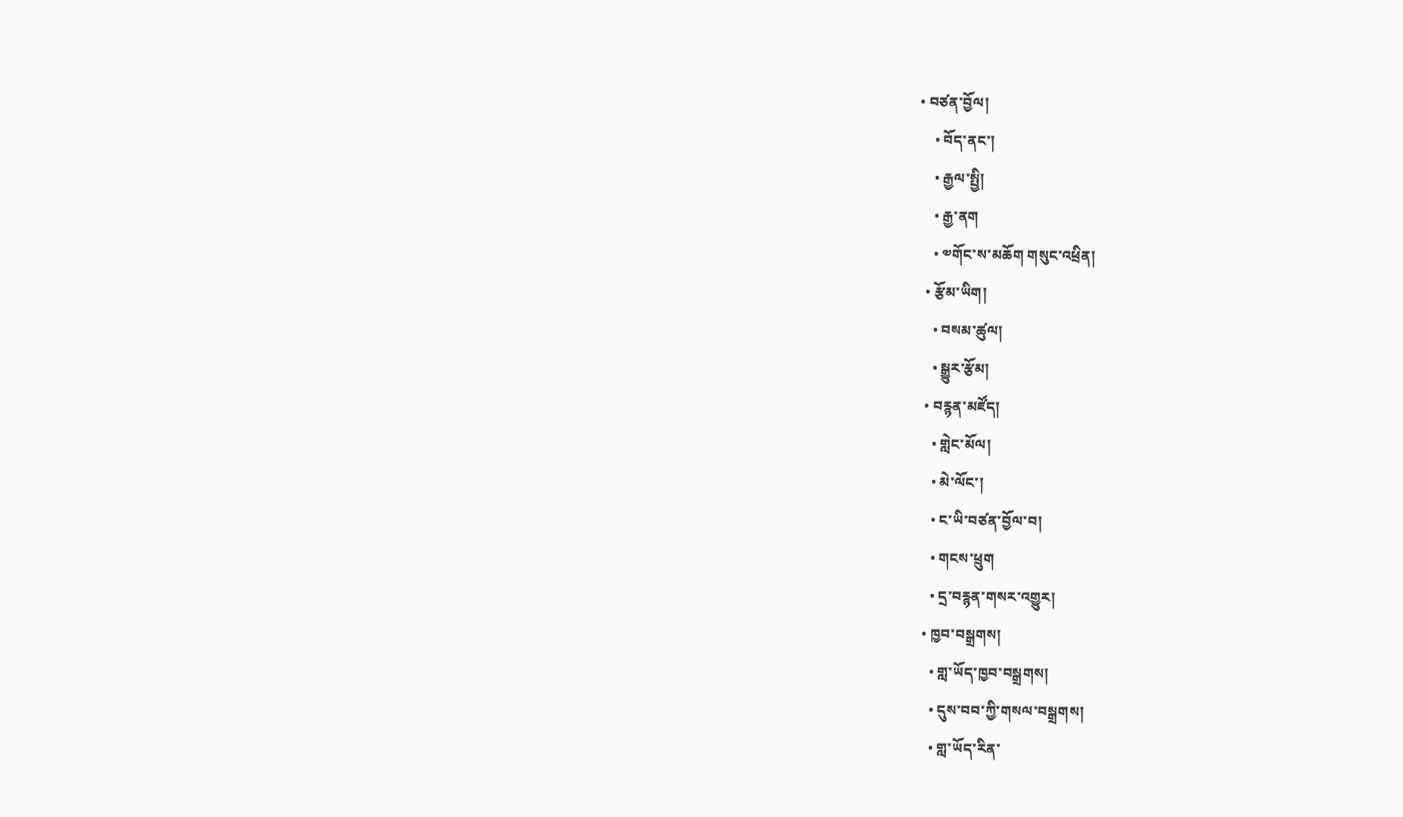• བཙན་བྱོལ།
    • བོད་ནང་།
    • རྒྱལ་སྤྱི།
    • རྒྱ་ནག
    • ༧གོང་ས་མཆོག གསུང་འཕྲིན།
  • རྩོམ་ཡིག།
    • བསམ་ཚུལ།
    • སྒྱུར་རྩོམ།
  • བརྙན་མཛོད།
    • གླེང་མོལ།
    • མེ་ལོང་།
    • ང་ཡི་བཙན་བྱོལ་བ།
    • གངས་ཕྲུག
    • དྲ་བརྙན་གསར་འགྱུར།
  • ཁྱབ་བསྒྲགས།
    • གླ་ཡོད་ཁྱབ་བསྒྲགས།
    • དུས་བབ་ཀྱི་གསལ་བསྒྲགས།
    • གླ་ཡོད་རིན་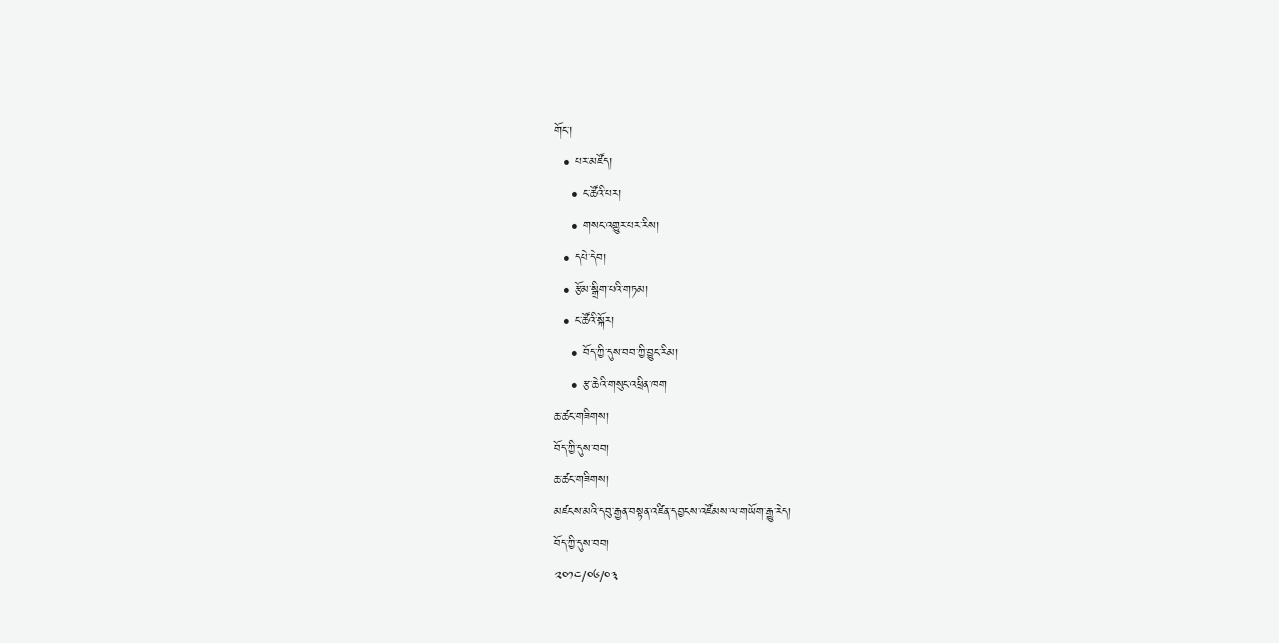གོང་།
  • པར་མཛོད།
    • ང་ཚོའི་པར།
    • གསང་འགྱུར་པར་རིས།
  • དཔེ་དེབ།
  • རྩོམ་སྒྲིག་པའི་གཏམ།
  • ང་ཚོའི་སྐོར།
    • བོད་ཀྱི་དུས་བབ་ཀྱི་བྱུང་རིམ།
    • རྩ་ཆེའི་གསུང་འཕྲིན་ཁག
ཆ་ཚང་གཟིགས།
བོད་ཀྱི་དུས་བབ།
ཆ་ཚང་གཟིགས།
མཛངས་མའི་དབུ་རྒྱན་བསྟན་འཛིན་དབྱངས་འཛོམས་ལ་གཡོག་རྒྱུ་རེད།
བོད་ཀྱི་དུས་བབ།
༢༠༡༤/༠༦/༠༣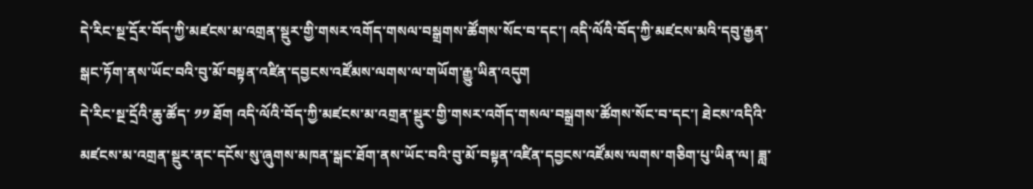དེ་རིང་སྔ་དྲོར་བོད་ཀྱི་མཛངས་མ་འགྲན་སྡུར་གྱི་གསར་འགོད་གསལ་བསྒྲགས་ཚོགས་སོང་བ་དང་། འདི་ལོའི་བོད་ཀྱི་མཛངས་མའི་དབུ་རྒྱན་སྒང་ཏོག་ནས་ཡོང་བའི་བུ་མོ་བསྟན་འཛིན་དབྱངས་འཛོམས་ལགས་ལ་གཡོག་རྒྱུ་ཡིན་འདུག
དེ་རིང་སྔ་དྲོའི་ཆུ་ཚོད་ ༡༡ ཐོག འདི་ལོའི་བོད་ཀྱི་མཛངས་མ་འགྲན་སྡུར་གྱི་གསར་འགོད་གསལ་བསྒྲགས་ཚོགས་སོང་བ་དང་། ཐེངས་འདིའི་མཛངས་མ་འགྲན་སྡུར་ནང་དངོས་སུ་ཞུགས་མཁན་སྒང་ཐོག་ནས་ཡོང་བའི་བུ་མོ་བསྟན་འཛིན་དབྱངས་འཛོམས་ལགས་གཅིག་པུ་ཡིན་ལ། ཟླ་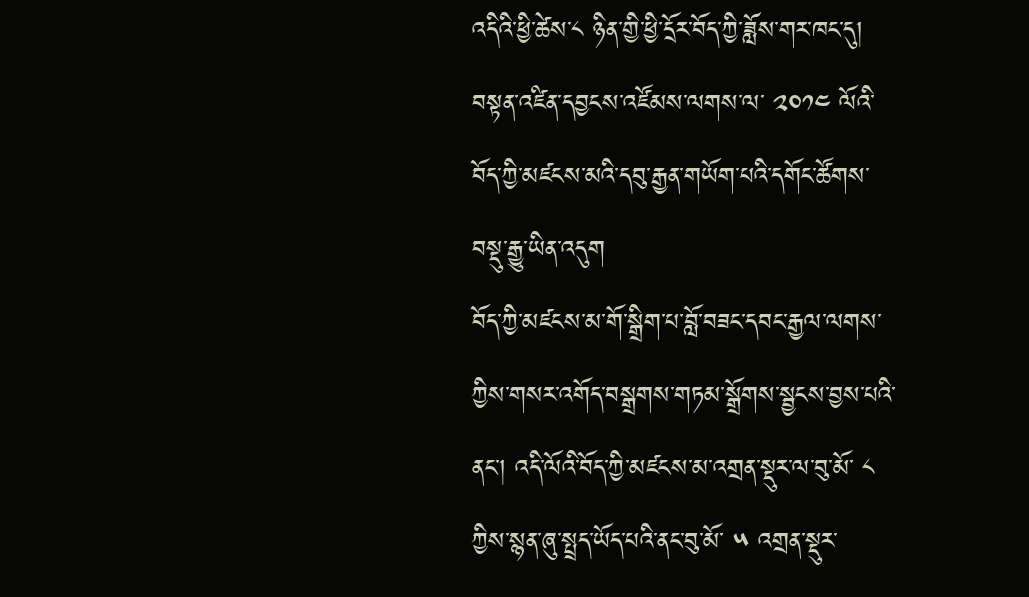འདིའི་ཕྱི་ཚེས་༨ ཉིན་གྱི་ཕྱི་དྲོར་བོད་ཀྱི་ཟློས་གར་ཁང་དུ། བསྟན་འཛིན་དབྱངས་འཛོམས་ལགས་ལ་ ༢༠༡༤ ལོའི་བོད་ཀྱི་མཛངས་མའི་དབུ་རྒྱན་གཡོག་པའི་དགོང་ཚོགས་བསྡུ་རྒྱུ་ཡིན་འདུག
བོད་ཀྱི་མཛངས་མ་གོ་སྒྲིག་པ་བློ་བཟང་དབང་རྒྱལ་ལགས་ཀྱིས་གསར་འགོད་བསྒྲགས་གཏམ་སྒྲོགས་སྦྱངས་བྱས་པའི་ནང་། འདི་ལོའི་བོད་ཀྱི་མཛངས་མ་འགྲན་སྡུར་ལ་བུ་མོ་ ༨ ཀྱིས་སྙན་ཞུ་སྤྲད་ཡོད་པའི་ནང་བུ་མོ་ ༥ འགྲན་སྡུར་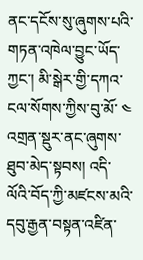ནང་དངོས་སུ་ཞུགས་པའི་གཏན་འཁེལ་བྱུང་ཡོད་ཀྱང་། མི་སྒེར་གྱི་དཀའ་ངལ་སོགས་ཀྱིས་བུ་མོ་ ༤ འགྲན་སྡུར་ནང་ཞུགས་ཐུབ་མེད་སྟབས། འདི་ལོའི་བོད་ཀྱི་མཛངས་མའི་དབུ་རྒྱན་བསྟན་འཛིན་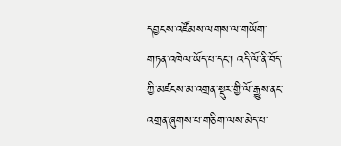དབྱངས་འཛོམས་ལགས་ལ་གཡོག་གཏན་འཁེལ་ཡོད་པ་དང་། འདི་ལོ་ནི་བོད་ཀྱི་མཛངས་མ་འགྲན་སྡུར་གྱི་ལོ་རྒྱུས་ནང་འགྲན་ཞུགས་པ་གཅིག་ལས་མེད་པ་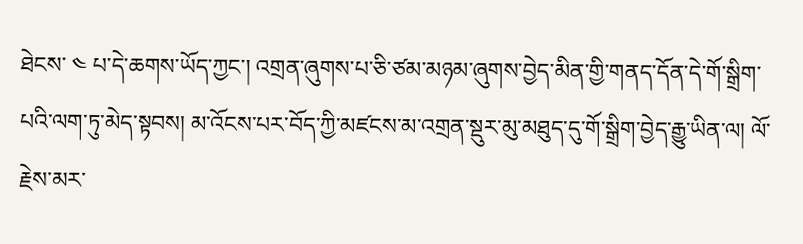ཐེངས་ ༤ པ་དེ་ཆགས་ཡོད་ཀྱང་། འགྲན་ཞུགས་པ་ཅི་ཙམ་མཉམ་ཞུགས་བྱེད་མིན་གྱི་གནད་དོན་དེ་གོ་སྒྲིག་པའི་ལག་ཏུ་མེད་སྟབས། མ་འོངས་པར་བོད་ཀྱི་མཛངས་མ་འགྲན་སྡུར་མུ་མཐུད་དུ་གོ་སྒྲིག་བྱེད་རྒྱུ་ཡིན་ལ། ལོ་རྗེས་མར་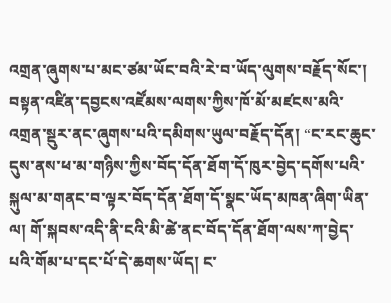འགྲན་ཞུགས་པ་མང་ཙམ་ཡོང་བའི་རེ་བ་ཡོད་ལུགས་བརྗོད་སོང་།
བསྟན་འཛིན་དབྱངས་འཛོམས་ལགས་ཀྱིས་ཁོ་མོ་མཛངས་མའི་འགྲན་སྡུར་ནང་ཞུགས་པའི་དམིགས་ཡུལ་བརྗོད་དོན། “ང་རང་ཆུང་དུས་ནས་ཕ་མ་གཉིས་ཀྱིས་བོད་དོན་ཐོག་དོ་ཁུར་བྱེད་དགོས་པའི་སྐུལ་མ་གནང་བ་ལྟར་བོད་དོན་ཐོག་དོ་སྣང་ཡོད་མཁན་ཞིག་ཡིན་ལ། གོ་སྐབས་འདི་ནི་ངའི་མི་ཚེ་ནང་བོད་དོན་ཐོག་ལས་ཀ་བྱེད་པའི་གོམ་པ་དང་པོ་དེ་ཆགས་ཡོད། ང་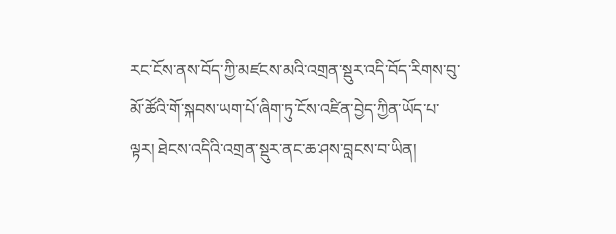རང་ངོས་ནས་བོད་ཀྱི་མཛངས་མའི་འགྲན་སྡུར་འདི་བོད་རིགས་བུ་མོ་ཚོའི་གོ་སྐབས་ཡག་པོ་ཞིག་ཏུ་ངོས་འཛིན་བྱེད་ཀྱིན་ཡོད་པ་ལྟར། ཐེངས་འདིའི་འགྲན་སྡུར་ནང་ཆ་ཤས་བླངས་བ་ཡིན།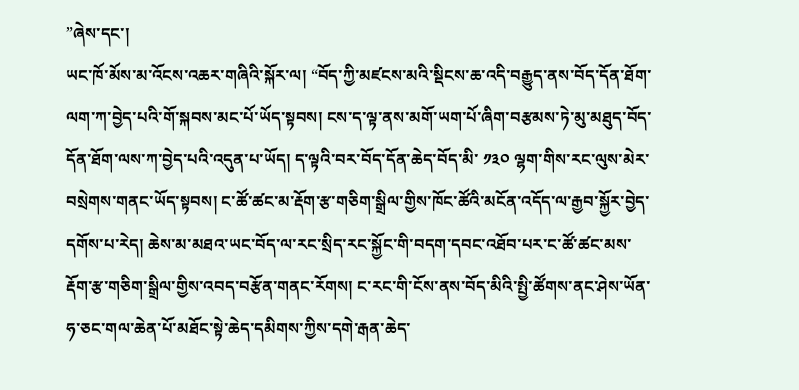”ཞེས་དང་།
ཡང་ཁོ་མོས་མ་འོངས་འཆར་གཞིའི་སྐོར་ལ། “བོད་ཀྱི་མཛངས་མའི་སྡིངས་ཆ་འདི་བརྒྱུད་ནས་བོད་དོན་ཐོག་ལག་ཀ་བྱེད་པའི་གོ་སྐབས་མང་པོ་ཡོད་སྟབས། ངས་ད་ལྟ་ནས་མགོ་ཡག་པོ་ཞིག་བརྩམས་ཏེ་མུ་མཐུད་བོད་དོན་ཐོག་ལས་ཀ་བྱེད་པའི་འདུན་པ་ཡོད། ད་ལྟའི་བར་བོད་དོན་ཆེད་བོད་མི་ ༡༣༠ ལྷག་གིས་རང་ལུས་མེར་བསྲེགས་གནང་ཡོད་སྟབས། ང་ཚོ་ཚང་མ་རྡོག་རྩ་གཅིག་སྒྲིལ་གྱིས་ཁོང་ཚོའི་མངོན་འདོད་ལ་རྒྱབ་སྐྱོར་བྱེད་དགོས་པ་རེད། ཆེས་མ་མཐའ་ཡང་བོད་ལ་རང་སྲིད་རང་སྐྱོང་གི་བདག་དབང་འཐོབ་པར་ང་ཚོ་ཚང་མས་རྡོག་རྩ་གཅིག་སྒྲིལ་གྱིས་འབད་བརྩོན་གནང་རོགས། ང་རང་གི་ངོས་ནས་བོད་མིའི་སྤྱི་ཚོགས་ནང་ཤེས་ཡོན་ཧ་ཅང་གལ་ཆེན་པོ་མཐོང་སྟེ་ཆེད་དམིགས་ཀྱིས་དགེ་རྒན་ཆེད་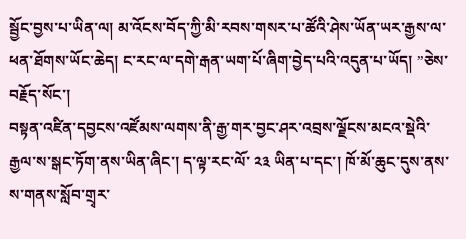སྦྱོང་བྱས་པ་ཡིན་ལ། མ་འོངས་བོད་ཀྱི་མི་རབས་གསར་པ་ཚོའི་ཤེས་ཡོན་ཡར་རྒྱས་ལ་ཕན་ཐོགས་ཡོང་ཆེད། ང་རང་ལ་དགེ་རྒན་ཡག་པོ་ཞིག་བྱེད་པའི་འདུན་པ་ཡོད། ”ཅེས་བརྗོད་སོང་།
བསྟན་འཛིན་དབྱངས་འཛོམས་ལགས་ནི་རྒྱ་གར་བྱང་ཤར་འབྲས་ལྗོངས་མངའ་སྡེའི་རྒྱལ་ས་སྒང་ཏོག་ནས་ཡིན་ཞིང་། ད་ལྟ་རང་ལོ་ ༢༣ ཡིན་པ་དང་། ཁོ་མོ་ཆུང་དུས་ནས་ས་གནས་སློབ་གྲྭར་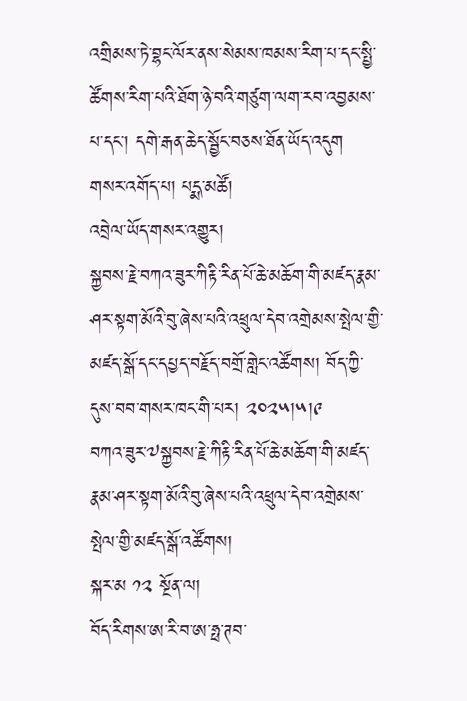འགྲིམས་ཏེ་བྷང་ལོར་ནས་སེམས་ཁམས་རིག་པ་དང་སྤྱི་ཚོགས་རིག་པའི་ཐོག་ཉེ་བའི་གཙུག་ལག་རབ་འབྱམས་པ་དང་། དགེ་རྒན་ཆེད་སྦྱོང་བཅས་ཐོན་ཡོད་འདུག
གསར་འགོད་པ། པདྨ་མཚོ།
འབྲེལ་ཡོད་གསར་འགྱུར།
སྐྱབས་རྗེ་བཀའ་ཟུར་ཀིརྟི་རིན་པོ་ཆེ་མཆོག་གི་མཛད་རྣམ་ཤར་སྟག་མོའི་བུ་ཞེས་པའི་འཕྲུལ་དེབ་འགྲེམས་སྤེལ་གྱི་མཛད་སྒོ་དང་དཔྱད་བརྗོད་བགྲོ་གླེང་འཚོགས། བོད་ཀྱི་དུས་བབ་གསར་ཁང་གི་པར། ༢༠༢༥།༥།༩
བཀའ་ཟུར་༧སྐྱབས་རྗེ་ཀིརྟི་རིན་པོ་ཆེ་མཆོག་གི་མཛད་རྣམ་ཤར་སྟག་མོའི་བུ་ཞེས་པའི་འཕྲུལ་དེབ་འགྲེམས་སྤེལ་གྱི་མཛད་སྒོ་འཚོགས།
སྐར་མ ༡༢ སྔོན་ལ།
བོད་རིགས་ཨ་རི་བ་ཨ་ཧྥ་ཊབ་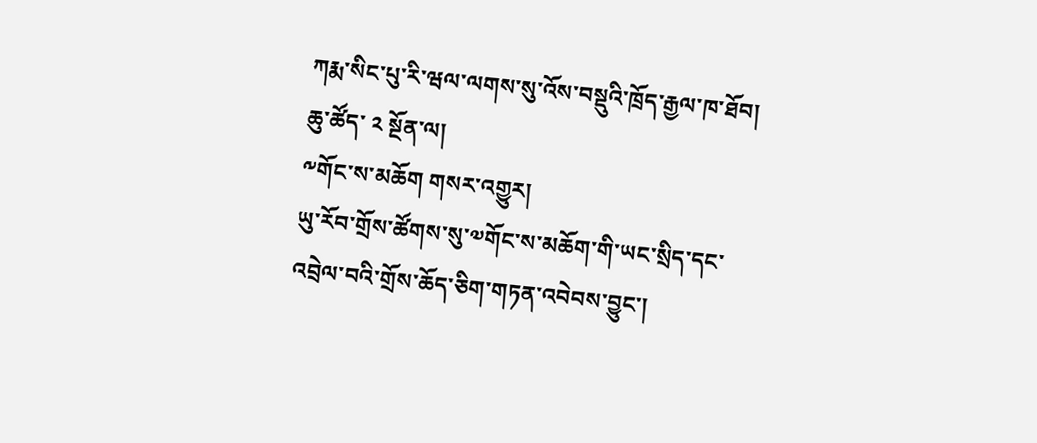ཀརྨ་སིང་པུ་རི་ཝལ་ལགས་སུ་འོས་བསྡུའི་ཁྲོད་རྒྱལ་ཁ་ཐོབ།
ཆུ་ཚོད་ ༢ སྔོན་ལ།
༸གོང་ས་མཆོག གསར་འགྱུར།
ཡུ་རོབ་གྲོས་ཚོགས་སུ་༧གོང་ས་མཆོག་གི་ཡང་སྲིད་དང་འབྲེལ་བའི་གྲོས་ཆོད་ཅིག་གཏན་འབེབས་བྱུང་།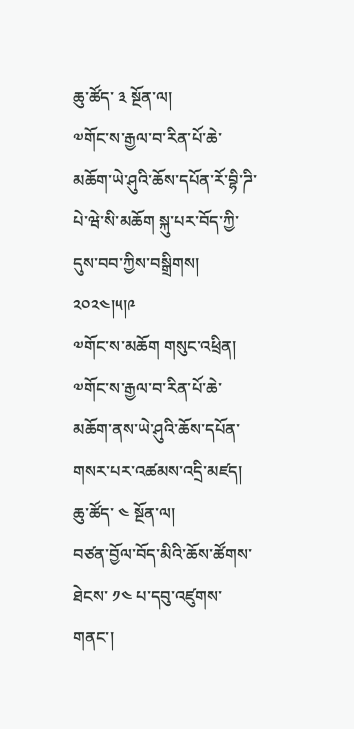ཆུ་ཚོད་ ༣ སྔོན་ལ།
༧གོང་ས་རྒྱལ་བ་རིན་པོ་ཆེ་མཆོག་ཡེ་ཤུའི་ཆོས་དཔོན་རོ་བྷི་ཌི་པེ་ཝེ་སི་མཆོག སྐུ་པར་བོད་ཀྱི་དུས་བབ་ཀྱིས་བསྒྲིགས། ༢༠༢༤།༥།༩
༧གོང་ས་མཆོག གསུང་འཕྲིན།
༧གོང་ས་རྒྱལ་བ་རིན་པོ་ཆེ་མཆོག་ནས་ཡེ་ཤུའི་ཆོས་དཔོན་གསར་པར་འཚམས་འདྲི་མཛད།
ཆུ་ཚོད་ ༤ སྔོན་ལ།
བཙན་བྱོལ་བོད་མིའི་ཆོས་ཚོགས་ཐེངས་ ༡༤ པ་དབུ་འཛུགས་གནང་།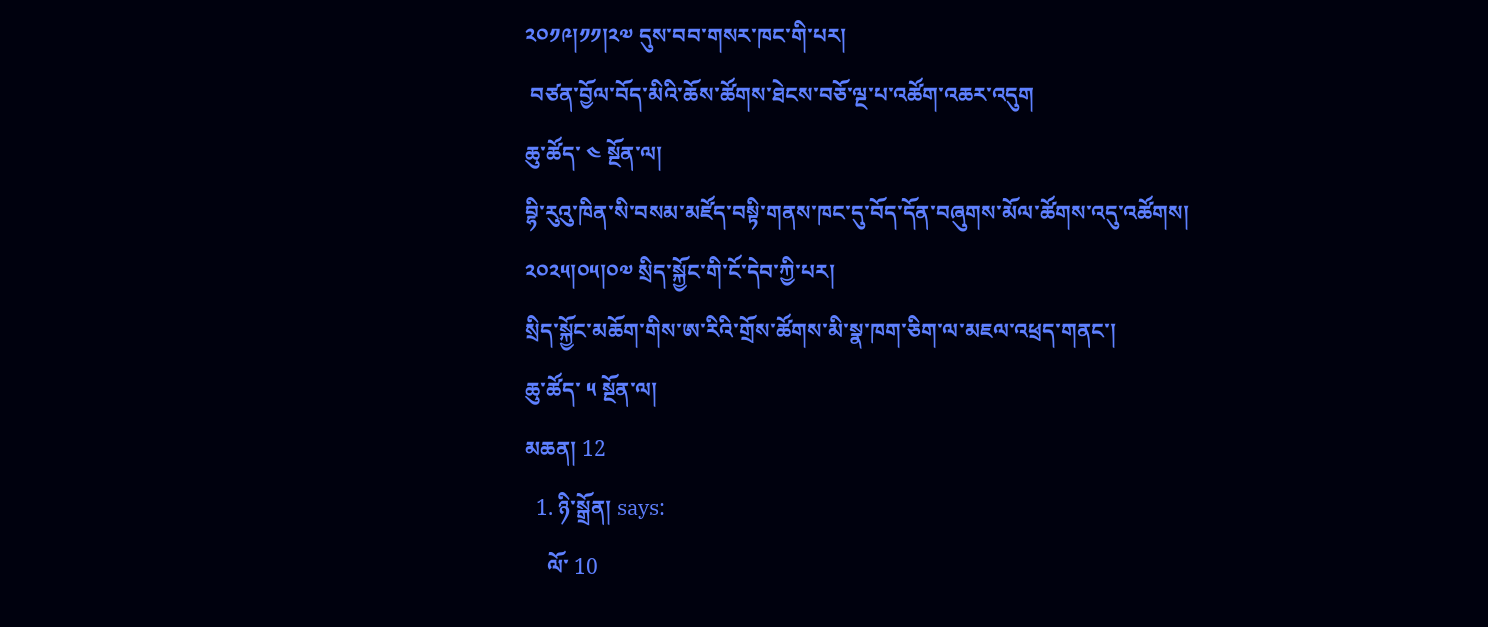༢༠༡༩།༡༡།༢༧ དུས་བབ་གསར་ཁང་གི་པར།
 བཙན་བྱོལ་བོད་མིའི་ཆོས་ཚོགས་ཐེངས་བཅོ་ལྔ་པ་འཚོག་འཆར་འདུག
ཆུ་ཚོད་ ༤ སྔོན་ལ།
བྷི་རུའུ་ཁིན་སི་བསམ་མཛོད་བསྟི་གནས་ཁང་དུ་བོད་དོན་བཞུགས་མོལ་ཚོགས་འདུ་འཚོགས། ༢༠༢༥།༠༥།༠༧ སྲིད་སྐྱོང་གི་ངོ་དེབ་ཀྱི་པར།
སྲིད་སྐྱོང་མཆོག་གིས་ཨ་རིའི་གྲོས་ཚོགས་མི་སྣ་ཁག་ཅིག་ལ་མཇལ་འཕྲད་གནང་།
ཆུ་ཚོད་ ༥ སྔོན་ལ།
མཆན། 12
  1. ཉི་སྒྲོན། says:
    ལོ་ 10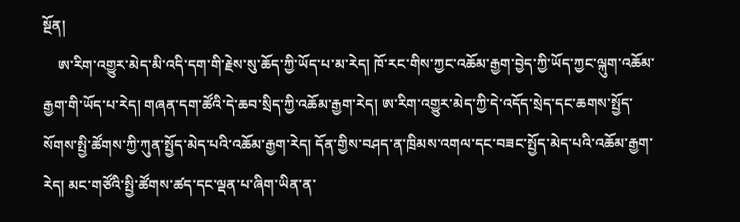སྔོན།
    ཨ་རིག་འགྱུར་མེད་མི་འདི་དག་གི་རྗེས་སུ་ཆོད་ཀྱི་ཡོད་པ་མ་རེད། ཁོ་རང་གིས་ཀྱང་འཆོམ་རྒྱག་བྱེད་ཀྱི་ཡོད་ཀྱང་ལྐུག་འཆོམ་རྒྱག་གི་ཡོད་པ་རེད། གཞན་དག་ཚོའི་དེ་ཆབ་སྲིད་ཀྱི་འཆོམ་རྒྱག་རེད། ཨ་རིག་འགྱུར་མེད་ཀྱི་དེ་འདོད་སྲེད་དང་ཆགས་སྤྱོད་སོགས་སྤྱི་ཚོགས་ཀྱི་ཀུན་སྤྱོད་མེད་པའི་འཆོམ་རྒྱག་རེད། དོན་གྱིས་བཤད་ན་ཁྲིམས་འགལ་དང་བཟང་སྤྱོད་མེད་པའི་འཆོམ་རྒྱག་རེད། མང་གཙོའི་སྤྱི་ཚོགས་ཚད་དང་ལྡན་པ་ཞིག་ཡིན་ན་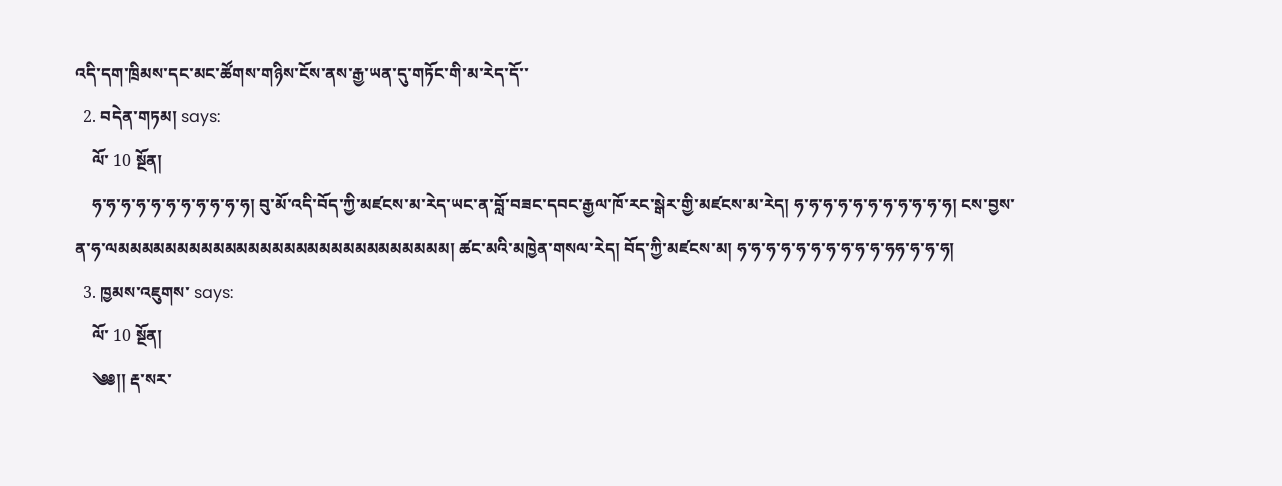འདི་དག་ཁྲིམས་དང་མང་ཚོགས་གཉིས་ངོས་ནས་རྒྱ་ཡན་དུ་གཏོང་གི་མ་རེད་དོ་་
  2. བདེན་གཏམ། says:
    ལོ་ 10 སྔོན།
    ཧ་ཧ་ཧ་ཧ་ཧ་ཧ་ཧ་ཧ་ཧ་ཧ་ཧ། བུ་མོ་འདི་བོད་ཀྱི་མཛངས་མ་རེད་ཡང་ན་བློ་བཟང་དབང་རྒྱལ་ཁོ་རང་སྒེར་གྱི་མཛངས་མ་རེད། ཧ་ཧ་ཧ་ཧ་ཧ་ཧ་ཧ་ཧ་ཧ་ཧ་ཧ། ངས་བྱས་ན་ཧ་ལམམམམམམམམམམམམམམམམམམམམམམམམམམམམ། ཚང་མའི་མཁྱེན་གསལ་རེད། བོད་ཀྱི་མཛངས་མ། ཧ་ཧ་ཧ་ཧ་ཧ་ཧ་ཧ་ཧ་ཧ་ཧ་ཧཧ་ཧ་ཧ་ཧ།
  3. ཁྱམས་འཇུགས་ says:
    ལོ་ 10 སྔོན།
    ༄༅།། རྡ་སར་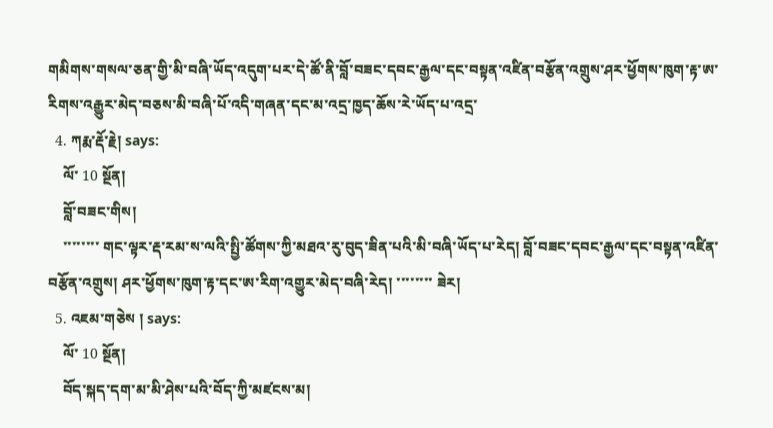གམིགས་གསལ་ཅན་གྱི་མི་བཞི་ཡོད་འདུག་པར་དེ་ཚོ་ནི་བློ་བཟང་དབང་རྒྱལ་དང་བསྟན་འཛིན་བརྩོན་འགྲུས་ཤར་ཕྱོགས་ཁུག་རྟ་ཨ་རིགས་འརྒྱུར་མེད་བཅས་མི་བཞི་པོ་འདི་གཞན་དང་མ་འདྲ་ཁྱད་ཆོས་རེ་ཡོད་པ་འདྲ་
  4. ཀརྨ་རྡོ་རྗེ། says:
    ལོ་ 10 སྔོན།
    བློ་བཟང་གིས།
    ་་་་་་་་ གང་ལྟར་རྡ་རམ་ས་ལའི་སྤྱི་ཚོགས་ཀྱི་མཐའ་རུ་བུད་ཟིན་པའི་མི་བཞི་ཡོད་པ་རེད། བློ་བཟང་དབང་རྒྱལ་དང་བསྟན་འཛིན་བརྩོན་འགྲུས། ཤར་ཕྱོགས་ཁུག་རྟ་དང་ཨ་རིག་འགྱུར་མེད་བཞི་རེད། ་་་་་་་་ ཟེར།
  5. འཇམ་གཅེས ། says:
    ལོ་ 10 སྔོན།
    བོད་སྐད་དག་མ་མི་ཤེས་པའི་བོད་ཀྱི་མཛངས་མ།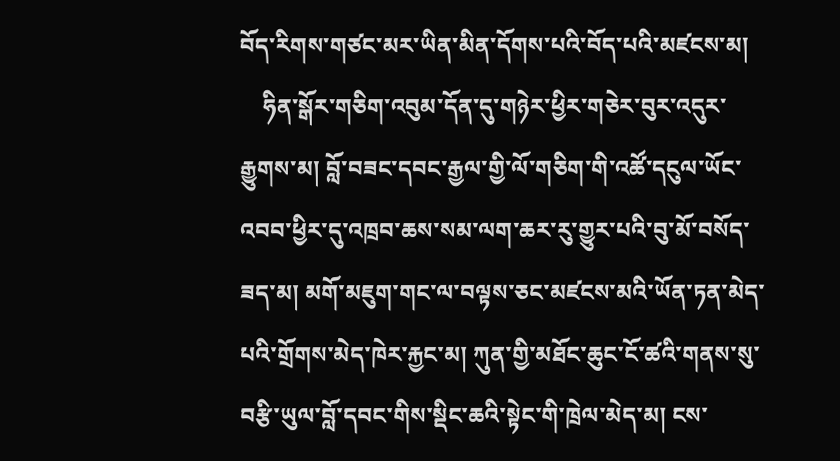བོད་རིགས་གཙང་མར་ཡིན་མིན་དོགས་པའི་བོད་པའི་མཛངས་མ།
    ཧིན་སྒོར་གཅིག་འབུམ་དོན་དུ་གཉེར་ཕྱིར་གཅེར་བུར་འདུར་རྒྱུགས་མ། བློ་བཟང་དབང་རྒྱལ་གྱི་ལོ་གཅིག་གི་འཚོ་དངུལ་ཡོང་འབབ་ཕྱིར་དུ་འཁྲབ་ཆས་སམ་ལག་ཆར་རུ་གྱུར་པའི་བུ་མོ་བསོད་ཟད་མ། མགོ་མཇུག་གང་ལ་བལྟས་ཅང་མཛངས་མའི་ཡོན་ཏན་མེད་པའི་གྲོགས་མེད་ཁེར་རྐྱང་མ། ཀུན་གྱི་མཐོང་ཆུང་ངོ་ཚའི་གནས་སུ་བརྩི་ཡུལ་བློ་དབང་གིས་སྡིང་ཆའི་སྟེང་གི་ཁྲེལ་མེད་མ། ངས་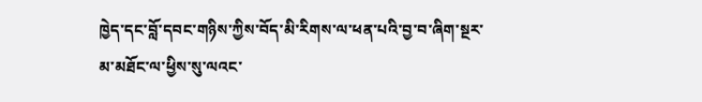ཁྱེད་དང་བློ་དབང་གཉིས་ཀྱིས་བོད་མི་རིགས་ལ་ཕན་པའི་བྱ་བ་ཞིག་སྔར་མ་མཐོང་ལ་ཕྱིས་སུ་ལའང་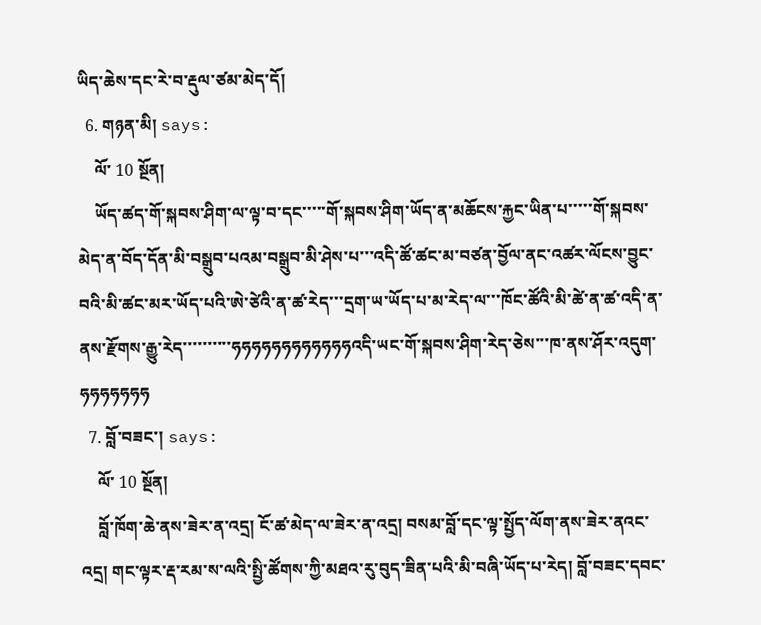ཡིད་ཆེས་དང་རེ་བ་རྡུལ་ཙམ་མེད་དོ།
  6. གཉན་མི། says:
    ལོ་ 10 སྔོན།
    ཡོད་ཚད་གོ་སྐབས་ཤིག་ལ་ལྟ་བ་དང་་་་་གོ་སྐབས་ཤིག་ཡོད་ན་མཆོངས་རྐྱང་ཡིན་པ་་་་་གོ་སྐབས་མེད་ན་བོད་དོན་མི་བསྒྲུབ་པའམ་བསྒྲུབ་མི་ཤེས་པ་་་འདི་ཚོ་ཚང་མ་བཙན་བྱོལ་ནང་འཚར་ལོངས་བྱུང་བའི་མི་ཚང་མར་ཡོད་པའི་ཨེ་ཙེའི་ན་ཚ་རེད་་་དྲག་ཡ་ཡོད་པ་མ་རེད་ལ་་་ཁོང་ཚོའི་མི་ཚེ་ན་ཚ་འདི་ན་ནས་རྫོགས་རྒྱུ་རེད་་་་་་་་་་ཧཧཧཧཧཧཧཧཧཧཧཧའདི་ཡང་གོ་སྐབས་ཤིག་རེད་ཅེས་་་ཁ་ནས་ཤོར་འདུག་ཧཧཧཧཧཧཧ
  7. བློ་བཟང་། says:
    ལོ་ 10 སྔོན།
    བློ་ཁོག་ཆེ་ནས་ཟེར་ན་འདྲ། ངོ་ཚ་མེད་ལ་ཟེར་ན་འདྲ། བསམ་བློ་དང་ལྟ་སྤྱོད་ལོག་ནས་ཟེར་ནའང་འདྲ། གང་ལྟར་རྡ་རམ་ས་ལའི་སྤྱི་ཚོགས་ཀྱི་མཐའ་རུ་བུད་ཟིན་པའི་མི་བཞི་ཡོད་པ་རེད། བློ་བཟང་དབང་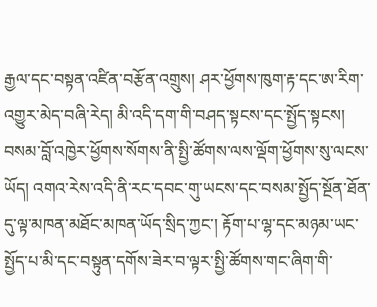རྒྱལ་དང་བསྟན་འཛིན་བརྩོན་འགྲུས། ཤར་ཕྱོགས་ཁུག་རྟ་དང་ཨ་རིག་འགྱུར་མེད་བཞི་རེད། མི་འདི་དག་གི་བཤད་སྟངས་དང་སྤྱོད་སྟངས། བསམ་བློ་འཁྱེར་ཕྱོགས་སོགས་ནི་སྤྱི་ཚོགས་ལས་ལྡོག་ཕྱོགས་སུ་ལངས་ཡོད། འགའ་རེས་འདི་ནི་རང་དབང་གུ་ཡངས་དང་བསམ་སྤྱོད་སྔོན་ཐོན་དུ་ལྟ་མཁན་མཐོང་མཁན་ཡོད་སྲིད་ཀྱང་། རྟོག་པ་ལྷ་དང་མཉམ་ཡང་སྤྱོད་པ་མི་དང་བསྟུན་དགོས་ཟེར་བ་ལྟར་སྤྱི་ཚོགས་གང་ཞིག་གི་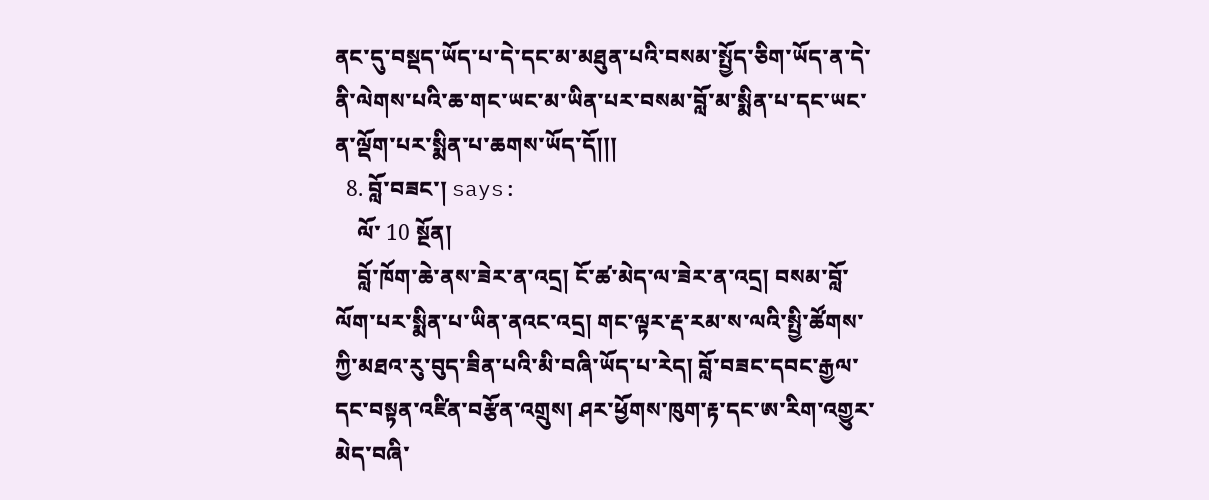ནང་དུ་བསྡད་ཡོད་པ་དེ་དང་མ་མཐུན་པའི་བསམ་སྤྱོད་ཅིག་ཡོད་ན་དེ་ནི་ལེགས་པའི་ཆ་གང་ཡང་མ་ཡིན་པར་བསམ་བློ་མ་སྨིན་པ་དང་ཡང་ན་ལྡོག་པར་སྨིན་པ་ཆགས་ཡོད་དོ།།།
  8. བློ་བཟང་། says:
    ལོ་ 10 སྔོན།
    བློ་ཁོག་ཆེ་ནས་ཟེར་ན་འདྲ། ངོ་ཚ་མེད་ལ་ཟེར་ན་འདྲ། བསམ་བློ་ལོག་པར་སྨིན་པ་ཡིན་ནའང་འདྲ། གང་ལྟར་རྡ་རམ་ས་ལའི་སྤྱི་ཚོགས་ཀྱི་མཐའ་རུ་བུད་ཟིན་པའི་མི་བཞི་ཡོད་པ་རེད། བློ་བཟང་དབང་རྒྱལ་དང་བསྟན་འཛིན་བརྩོན་འགྲུས། ཤར་ཕྱོགས་ཁུག་རྟ་དང་ཨ་རིག་འགྱུར་མེད་བཞི་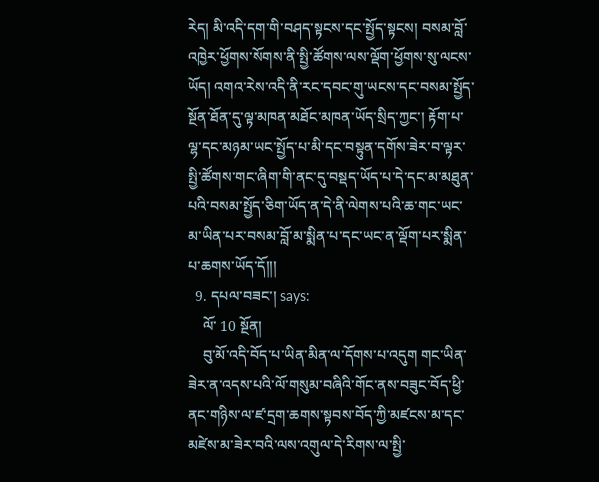རེད། མི་འདི་དག་གི་བཤད་སྟངས་དང་སྤྱོད་སྟངས། བསམ་བློ་འཁྱེར་ཕྱོགས་སོགས་ནི་སྤྱི་ཚོགས་ལས་ལྡོག་ཕྱོགས་སུ་ལངས་ཡོད། འགའ་རེས་འདི་ནི་རང་དབང་གུ་ཡངས་དང་བསམ་སྤྱོད་སྔོན་ཐོན་དུ་ལྟ་མཁན་མཐོང་མཁན་ཡོད་སྲིད་ཀྱང་། རྟོག་པ་ལྷ་དང་མཉམ་ཡང་སྤྱོད་པ་མི་དང་བསྟུན་དགོས་ཟེར་བ་ལྟར་སྤྱི་ཚོགས་གང་ཞིག་གི་ནང་དུ་བསྡད་ཡོད་པ་དེ་དང་མ་མཐུན་པའི་བསམ་སྤྱོད་ཅིག་ཡོད་ན་དེ་ནི་ལེགས་པའི་ཆ་གང་ཡང་མ་ཡིན་པར་བསམ་བློ་མ་སྨིན་པ་དང་ཡང་ན་ལྡོག་པར་སྨིན་པ་ཆགས་ཡོད་དོ།།།
  9. དཔལ་བཟང་། says:
    ལོ་ 10 སྔོན།
    བུ་མོ་འདི་བོད་པ་ཡིན་མིན་ལ་དོགས་པ་འདུག གང་ཡིན་ཟེར་ན་འདས་པའི་ལོ་གསུམ་བཞིའི་གོང་ནས་བཟུང་བོད་ཕྱི་ནང་གཉིས་ལ་ཛ་དྲག་ཆགས་སྟབས་བོད་ཀྱི་མཛངས་མ་དང་མཛེས་མ་ཟེར་བའི་ལས་འགུལ་དེ་རིགས་ལ་སྤྱི་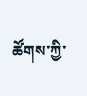ཚོགས་ཀྱི་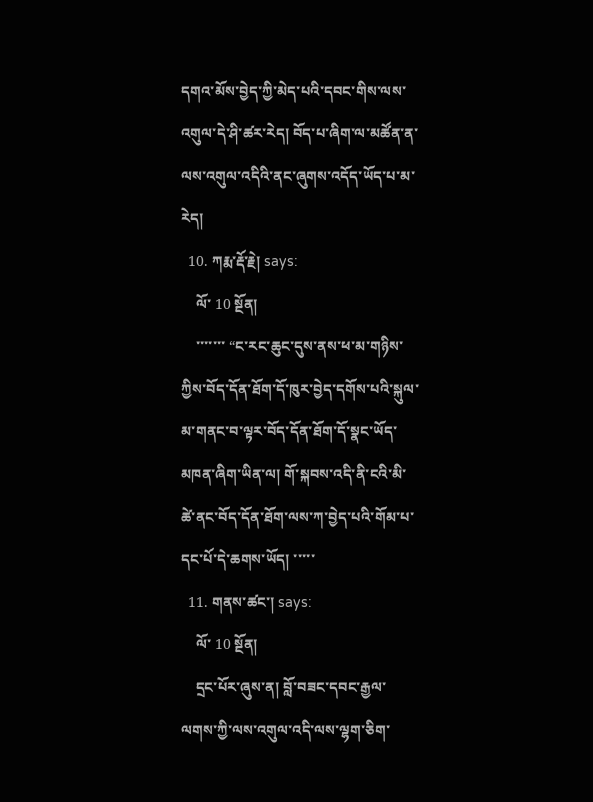དགའ་མོས་བྱེད་ཀྱི་མེད་པའི་དབང་གིས་ལས་འགུལ་དེ་ཤི་ཚར་རེད། བོད་པ་ཞིག་ལ་མཚོན་ན་ལས་འགུལ་འདིའི་ནང་ཞུགས་འདོད་ཡོད་པ་མ་རེད།
  10. ཀརྨ་རྡོ་རྗེ། says:
    ལོ་ 10 སྔོན།
    ་་་་་་་ “ང་རང་ཆུང་དུས་ནས་ཕ་མ་གཉིས་ཀྱིས་བོད་དོན་ཐོག་དོ་ཁུར་བྱེད་དགོས་པའི་སྐུལ་མ་གནང་བ་ལྟར་བོད་དོན་ཐོག་དོ་སྣང་ཡོད་མཁན་ཞིག་ཡིན་ལ། གོ་སྐབས་འདི་ནི་ངའི་མི་ཚེ་ནང་བོད་དོན་ཐོག་ལས་ཀ་བྱེད་པའི་གོམ་པ་དང་པོ་དེ་ཆགས་ཡོད། ་་་་་
  11. གནས་ཚང་། says:
    ལོ་ 10 སྔོན།
    དྲང་པོར་ཞུས་ན། བློ་བཟང་དབང་རྒྱལ་ལགས་ཀྱི་ལས་འགུལ་འདི་ལས་ལྷག་ཅིག་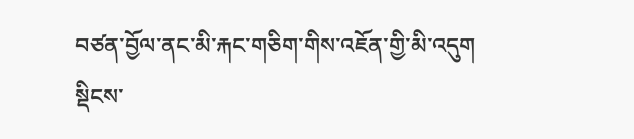བཙན་བྱོལ་ནང་མི་རྐང་གཅིག་གིས་འཇོན་གྱི་མི་འདུག སྡིངས་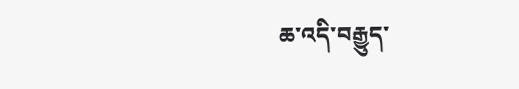ཆ་འདི་བརྒྱུད་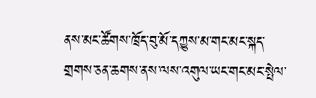ནས་མང་ཚོགས་ཁྲོད་བུ་མོ་དཀྱུས་མ་གང་མང་སྐད་གྲགས་ཅན་ཆགས་ནས་ལས་འགུལ་ཡང་གང་མང་སྤེལ་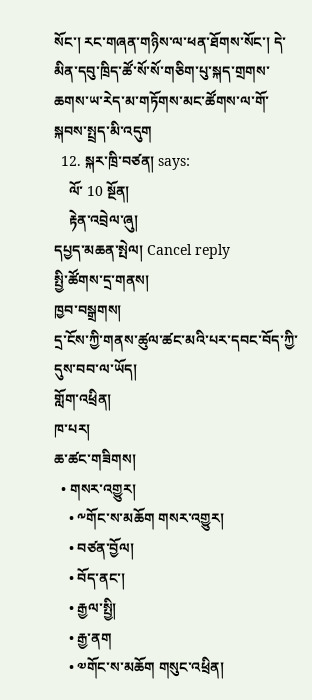སོང་། རང་གཞན་གཉིས་ལ་ཕན་ཐོགས་སོང་། དེ་མིན་དབུ་ཁྲིད་ཚོ་སོ་སོ་གཅིག་པུ་སྐད་གྲགས་ཆགས་ཡ་རེད་མ་གཏོགས་མང་ཚོགས་ལ་གོ་སྐབས་སྤྲད་མི་འདུག
  12. སྐར་ཁྲི་བཙན། says:
    ལོ་ 10 སྔོན།
    རྟེན་འབྲེལ་ཞུ།
དཔྱད་མཆན་སྤེལ། Cancel reply
སྤྱི་ཚོགས་དྲ་གནས།
ཁྱབ་བསྒྲགས།
དྲ་ངོས་ཀྱི་གནས་ཚུལ་ཚང་མའི་པར་དབང་བོད་ཀྱི་དུས་བབ་ལ་ཡོད།
གློག་འཕྲིན།
ཁ་པར།
ཆ་ཚང་གཟིགས།
  • གསར་འགྱུར།
    • ༸གོང་ས་མཆོག གསར་འགྱུར།
    • བཙན་བྱོལ།
    • བོད་ནང་།
    • རྒྱལ་སྤྱི།
    • རྒྱ་ནག
    • ༧གོང་ས་མཆོག གསུང་འཕྲིན།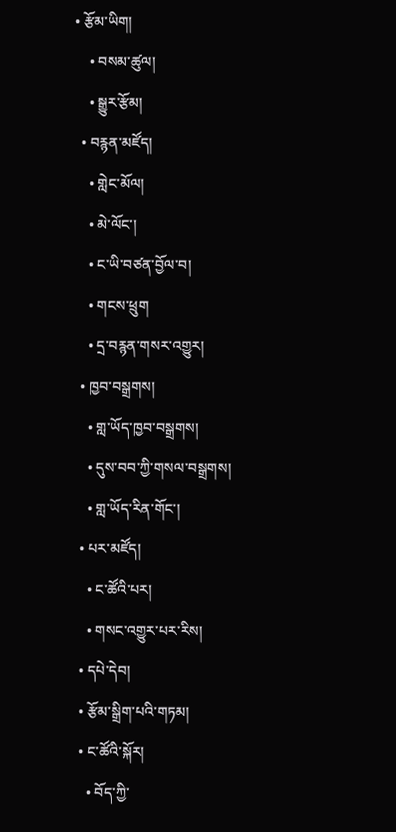• རྩོམ་ཡིག།
    • བསམ་ཚུལ།
    • སྒྱུར་རྩོམ།
  • བརྙན་མཛོད།
    • གླེང་མོལ།
    • མེ་ལོང་།
    • ང་ཡི་བཙན་བྱོལ་བ།
    • གངས་ཕྲུག
    • དྲ་བརྙན་གསར་འགྱུར།
  • ཁྱབ་བསྒྲགས།
    • གླ་ཡོད་ཁྱབ་བསྒྲགས།
    • དུས་བབ་ཀྱི་གསལ་བསྒྲགས།
    • གླ་ཡོད་རིན་གོང་།
  • པར་མཛོད།
    • ང་ཚོའི་པར།
    • གསང་འགྱུར་པར་རིས།
  • དཔེ་དེབ།
  • རྩོམ་སྒྲིག་པའི་གཏམ།
  • ང་ཚོའི་སྐོར།
    • བོད་ཀྱི་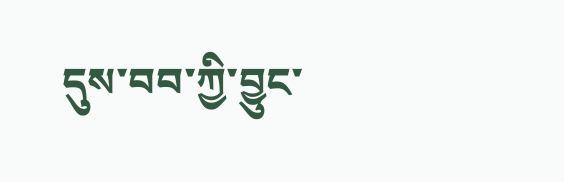དུས་བབ་ཀྱི་བྱུང་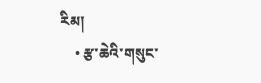རིམ།
    • རྩ་ཆེའི་གསུང་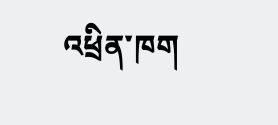འཕྲིན་ཁག